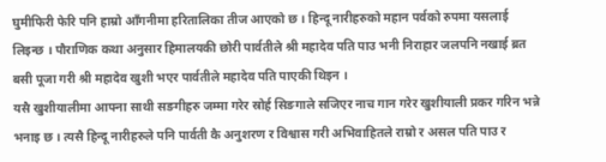घुमीफिरी फेरि पनि हाम्रो आँगनीमा हरितालिका तीज आएको छ । हिन्दू नारीहरुको महान पर्वको रुपमा यसलाई लिइन्छ । पौराणिक कथा अनुसार हिमालयकी छोरी पार्वतीले श्री महादेव पति पाउ भनी निराहार जलपनि नखाई ब्रत बसी पूजा गरी श्री महादेव खुशी भएर पार्वतीले महादेव पति पाएकी थिइन ।
यसै खुशीयालीमा आफ्ना साथी सङगीहरु जम्मा गरेर स्रोर्ह सिङगाले सजिएर नाच गान गरेर खुशीयाली प्रकर गरिन भन्ने भनाइ छ । त्यसै हिन्दू नारीहरुले पनि पार्वती कै अनुशरण र विश्वास गरी अभिवाहितले राम्रो र असल पति पाउ र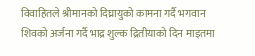विवाहितले श्रीमानको दिघ्रायुको कामना गर्दै भगवान शिवको अर्जना गर्दै भाद्र शुल्क द्रितीयाको दिन माइतमा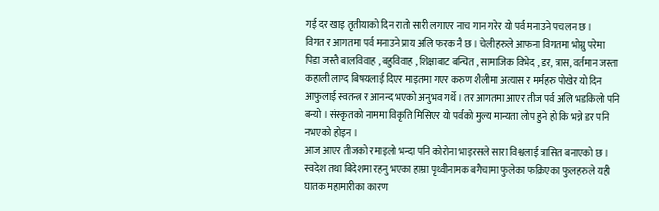गई दर खाइ तृतीयाको दिन रातो सारी लगाएर नाच गान गरेर यो पर्व मनाउने पचलन छ ।
विगत र आगतमा पर्व मनाउने प्राय अलि फरक नै छ । चेलीहरुले आफना विगतमा भोग्नु परेमा पिडा जस्तै बालविवाह , बहुविवाह , शिक्षाबाट बन्चित , सामाजिक विभेद , डर, त्रास, वर्तमान जस्ता कहाली लाग्द बिषयलाई दिएर माइतमा गएर करुण शैलीमा अत्यास र मर्महरु पोखेर यो दिन आफुलाई स्वतन्त्र र आनन्द भएको अनुभव गर्थे । तर आगतमा आएर तीज पर्व अलि भडकिलो पनि बन्यो । संस्कृतको नाममा विकृति मिसिएर यो पर्वको मुल्य मान्यता लोप हुने हो कि भन्ने डर पनि नभएको होइन ।
आज आएर तीजको रमाइलो भन्दा पनि कोरोना भाइरसले सारा विश्वलाई त्रासित बनाएको छ । स्वदेश तथा बिदेशमा रहनु भएका हाम्रा पृथ्वीनामक बगैचामा फुलेका फक्रिएका फुलहरुले यही घातक महामारीका कारण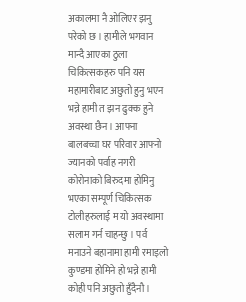अकालमा नै ओलिएर झनु परेको छ । हामीले भगवान मान्दै आएका ठुला चिकित्सकहरु पनि यस महामारीबाट अछुतो हुनु भएन भन्ने हामी त झन ढुक्क हुने अवस्था छैन । आफ्ना बालबच्चा घर परिवार आफ्नो ज्यानको पर्वाह नगरी कोरोनाको बिरुदमा होमिनु भएका सम्पूर्ण चिकित्सक टोलीहरुलाई म यो अवस्थामा सलाम गर्न चाहन्छु । पर्व मनाउने बहानामा हामी रमाइलो कुण्डमा होमिने हो भन्ने हामी कोही पनि अछुतो हुँदैनौ ।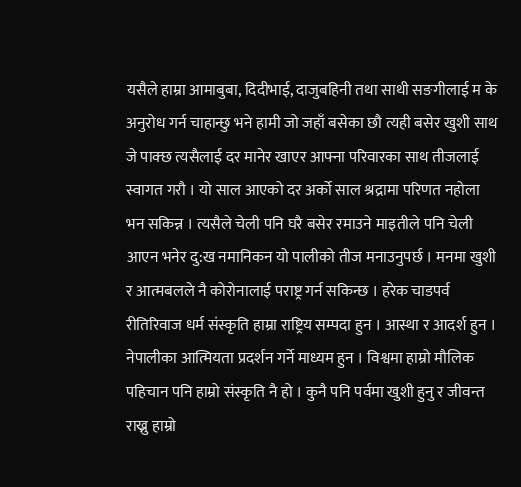यसैले हाम्रा आमाबुबा, दिदीभाई, दाजुबहिनी तथा साथी सङगीलाई म के अनुरोध गर्न चाहान्छु भने हामी जो जहाँ बसेका छौ त्यही बसेर खुशी साथ जे पाक्छ त्यसैलाई दर मानेर खाएर आफ्ना परिवारका साथ तीजलाई स्वागत गरौ । यो साल आएको दर अर्को साल श्रद्रामा परिणत नहोला भन सकिन्न । त्यसैले चेली पनि घरै बसेर रमाउने माइतीले पनि चेली आएन भनेर दु:ख नमानिकन यो पालीको तीज मनाउनुपर्छ । मनमा खुशी र आत्मबलले नै कोरोनालाई पराष्ट्र गर्न सकिन्छ । हरेक चाडपर्व रीतिरिवाज धर्म संस्कृति हाम्रा राष्ट्रिय सम्पदा हुन । आस्था र आदर्श हुन ।
नेपालीका आत्मियता प्रदर्शन गर्ने माध्यम हुन । विश्वमा हाम्रो मौलिक पहिचान पनि हाम्रो संस्कृति नै हो । कुनै पनि पर्वमा खुशी हुनु र जीवन्त राख्नु हाम्रो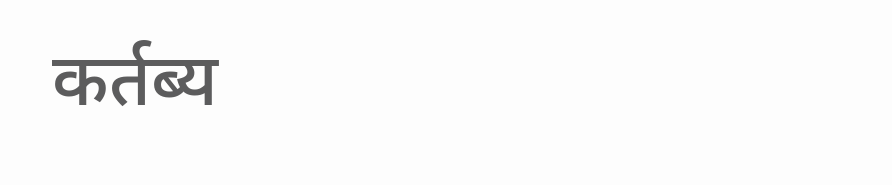कर्तब्य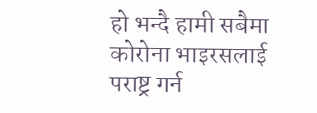हो भन्दै हामी सबैमा कोरोना भाइरसलाई पराष्ट्र गर्न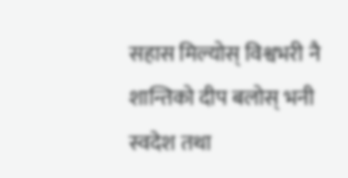सहास मिल्योस् विश्वभरी नै शान्तिको दीप बलोस् भनी स्वदेश तथा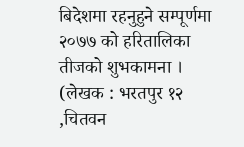बिदेशमा रहनुहुने सम्पूर्णमा २०७७ को हरितालिका तीजको शुभकामना ।
(लेखक : भरतपुर १२ ,चितवन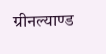ग्रीनल्याण्ड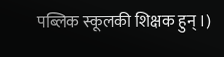पब्लिक स्कूलकी शिक्षक हुन् ।)